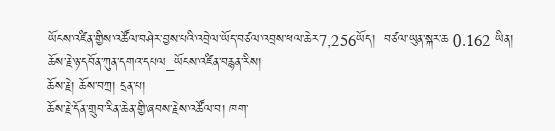ཡོངས་འཛིན་གྱིས་འཚོལ་བཤེར་བྱས་པའི་འབྲེལ་ཡོད་བཙལ་འབྲས་ཕལ་ཆེར7,256ཡོད།  བཙལ་ཡུན་སྐར་ཆ 0.162 ཡིན།
ཆོས་རྗེ་ཉ་དབོན་ཀུན་དགའ་དཔལ_ཡོངས་འཛིན་བརྙན་རིས།
ཆོས་རྗེ། ཆོས་བཀྲ། དྲན་པ།
ཆོས་རྗེ་དོན་གྲུབ་རིན་ཆེན་གྱི་ཞབས་རྗེས་འཚོལ་བ། ཁག་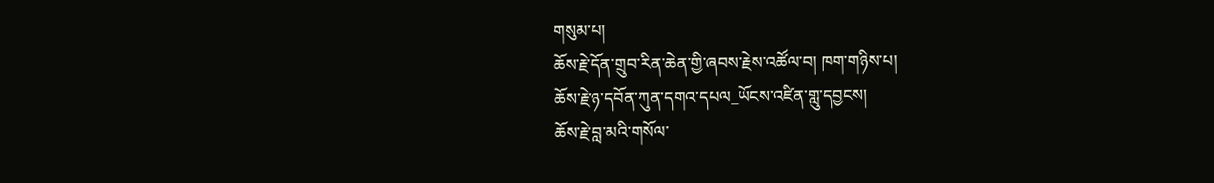གསུམ་པ།
ཆོས་རྗེ་དོན་གྲུབ་རིན་ཆེན་གྱི་ཞབས་རྗེས་འཚོལ་བ། ཁག་གཉིས་པ།
ཆོས་རྗེ་ཉ་དབོན་ཀུན་དགའ་དཔལ_ཡོངས་འཛིན་གླུ་དབྱངས།
ཆོས་རྗེ་བླ་མའི་གསོལ་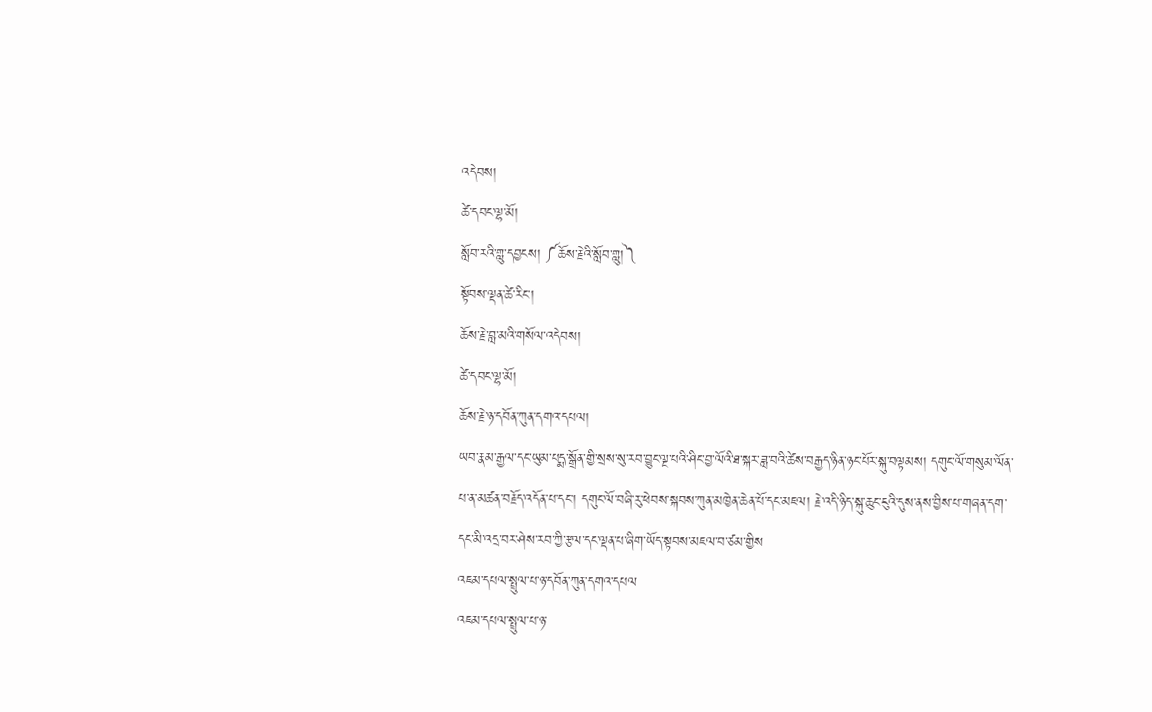འདེབས།
ཚེ་དབང་ལྷ་མོ།
སློབ་རའི་གླུ་དབྱངས། ༼ཆོས་རྗེའི་སློབ་གླུ།༽
སྟོབས་ལྡན་ཚེ་རིང་།
ཆོས་རྗེ་བླ་མའི་གསོལ་འདེབས།
ཚེ་དབང་ལྷ་མོ།
ཆོས་རྗེ་ཉ་དབོན་ཀུན་དགའ་དཔལ།
ཡབ་རྣམ་རྒྱལ་དང་ཡུམ་པདྨ་སྒྲོན་གྱི་སྲས་སུ་རབ་བྱུང་ལྔ་པའི་ཤིང་བྱ་ལོའི་ཐ་སྐར་ཟླ་བའི་ཚེས་བརྒྱད་ཉིན་ཉང་པོར་སྐུ་བལྟམས། དགུང་ལོ་གསུམ་ལོན་པ་ན་མཚན་བརྗོད་འདོན་པ་དང་། དགུང་ལོ་བཞི་རུ་ཕེབས་སྐབས་ཀུན་མཁྱེན་ཆེན་པོ་དང་མཇལ། རྗེ་འདི་ཉིད་སྐུ་ཆུང་ངུའི་དུས་ནས་བྱིས་པ་གཞན་དག་དང་མི་འདྲ་བར་ཤེས་རབ་ཀྱི་རྩལ་དང་ལྡན་པ་ཞིག་ཡོད་སྟབས་མཇལ་བ་ཙམ་གྱིས
འཇམ་དཔལ་སྤྲུལ་པ་ཉ་དབོན་ཀུན་དགའ་དཔལ
འཇམ་དཔལ་སྤྲུལ་པ་ཉ་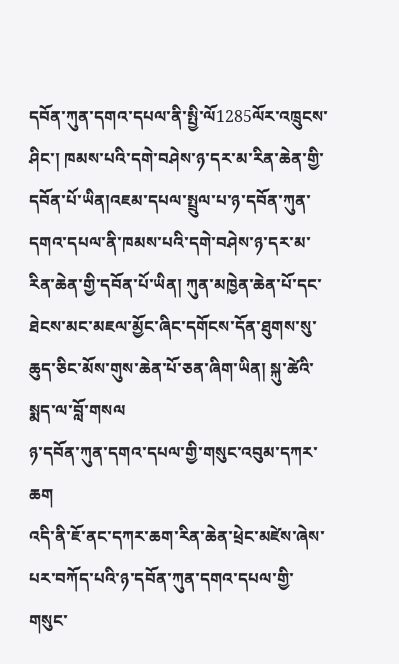དབོན་ཀུན་དགའ་དཔལ་ནི་སྤྱི་ལོ1285ལོར་འཁྲུངས་ཤིང་། ཁམས་པའི་དགེ་བཤེས་ཉ་དར་མ་རིན་ཆེན་གྱི་དབོན་པོ་ཡིན།འཇམ་དཔལ་སྤྲུལ་པ་ཉ་དབོན་ཀུན་དགའ་དཔལ་ནི་ཁམས་པའི་དགེ་བཤེས་ཉ་དར་མ་རིན་ཆེན་གྱི་དབོན་པོ་ཡིན། ཀུན་མཁྱེན་ཆེན་པོ་དང་ཐེངས་མང་མཇལ་མྱོང་ཞིང་དགོངས་དོན་ཐུགས་སུ་ཆུད་ཅིང་མོས་གུས་ཆེན་པོ་ཅན་ཞིག་ཡིན། སྐུ་ཚེའི་སྨད་ལ་བློ་གསལ
ཉ་དབོན་ཀུན་དགའ་དཔལ་གྱི་གསུང་འབུམ་དཀར་ཆག
འདི་ནི་ཇོ་ནང་དཀར་ཆག་རིན་ཆེན་ཕྲེང་མཛེས་ཞེས་པར་བཀོད་པའི་ཉ་དབོན་ཀུན་དགའ་དཔལ་གྱི་གསུང་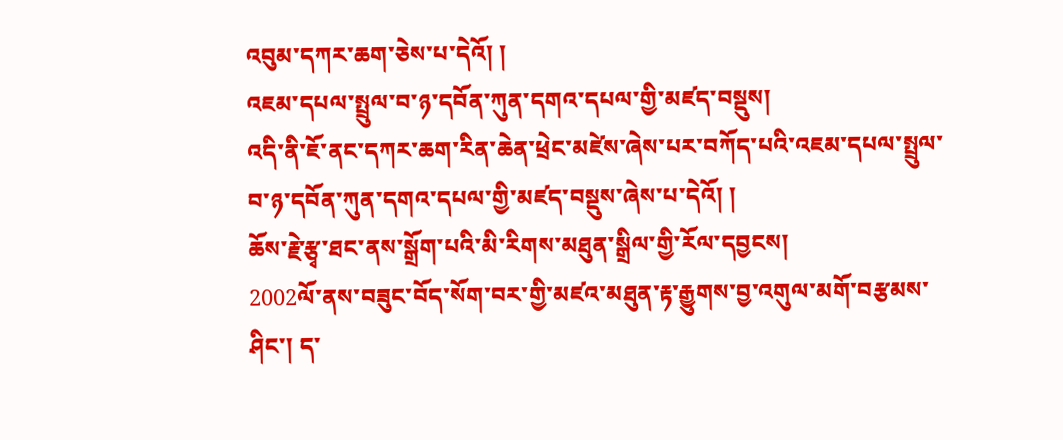འབུམ་དཀར་ཆག་ཅེས་པ་དེའོ། །
འཇམ་དཔལ་སྤྲུལ་བ་ཉ་དབོན་ཀུན་དགའ་དཔལ་གྱི་མཛད་བསྡུས།
འདི་ནི་ཇོ་ནང་དཀར་ཆག་རིན་ཆེན་ཕྲེང་མཛེས་ཞེས་པར་བཀོད་པའི་འཇམ་དཔལ་སྤྲུལ་བ་ཉ་དབོན་ཀུན་དགའ་དཔལ་གྱི་མཛད་བསྡུས་ཞེས་པ་དེའོ། །
ཆོས་རྗེ་རྩྭ་ཐང་ནས་སྒྲོག་པའི་མི་རིགས་མཐུན་སྒྲིལ་གྱི་རོལ་དབྱངས།
2002ལོ་ནས་བཟུང་བོད་སོག་བར་གྱི་མཛའ་མཐུན་རྟ་རྒྱུགས་བྱ་འགུལ་མགོ་བརྩམས་ཤིང་། ད་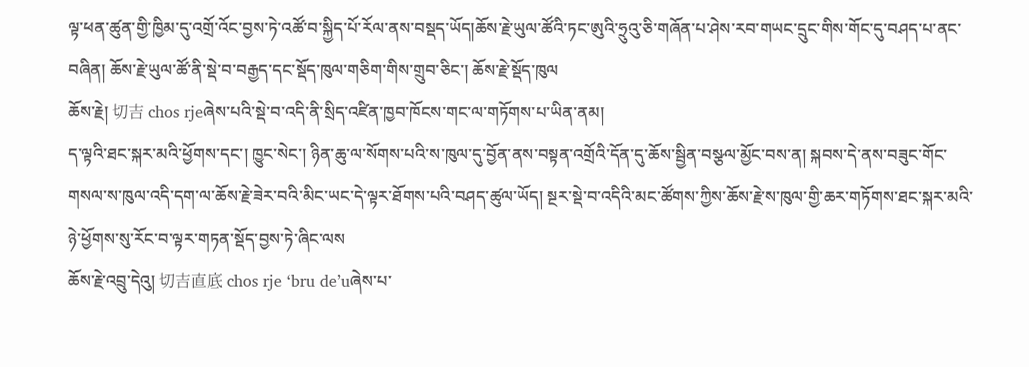ལྟ་ཕན་ཚུན་གྱི་ཁྱིམ་དུ་འགྲོ་འོང་བྱས་ཏེ་འཚོ་བ་སྐྱིད་པོ་རོལ་ནས་བསྡད་ཡོད།ཆོས་རྗེ་ཡུལ་ཚོའི་ཏང་ཨུའི་ཧྲུའུ་ཅི་གཞོན་པ་ཤེས་རབ་གཡང་དྲུང་གིས་གོང་དུ་བཤད་པ་ནང་བཞིན། ཆོས་རྗེ་ཡུལ་ཚོ་ནི་སྡེ་བ་བརྒྱད་དང་སྡོད་ཁུལ་གཅིག་གིས་གྲུབ་ཅིང་། ཆོས་རྗེ་སྡོད་ཁུལ
ཆོས་རྗེ། 切吉 chos rjeཞེས་པའི་སྡེ་བ་འདི་ནི་སྲིད་འཛིན་ཁྱབ་ཁོངས་གང་ལ་གཏོགས་པ་ཡིན་ནམ།
ད་ལྟའི་ཐང་སྐར་མའི་ཕྱོགས་དང་། ཁྱུང་སེང་། ཉིན་ཆུ་ལ་སོགས་པའི་ས་ཁུལ་དུ་བྱོན་ནས་བསྟན་འགྲོའི་དོན་དུ་ཆོས་སྦྱིན་བསྩལ་མྱོང་བས་ན། སྐབས་དེ་ནས་བཟུང་གོང་གསལ་ས་ཁུལ་འདི་དག་ལ་ཆོས་རྗེ་ཟེར་བའི་མིང་ཡང་དེ་ལྟར་ཐོགས་པའི་བཤད་ཚུལ་ཡོད། སྔར་སྡེ་བ་འདིའི་མང་ཚོགས་ཀྱིས་ཆོས་རྗེ་ས་ཁུལ་གྱི་ཆར་གཏོགས་ཐང་སྐར་མའི་ཉེ་ཕྱོགས་སུ་རོང་བ་ལྟར་གཏན་སྡོད་བྱས་ཏེ་ཞིང་ལས
ཆོས་རྗེ་འབྲུ་དེའུ། 切吉直底 chos rje ‘bru de’uཞེས་པ་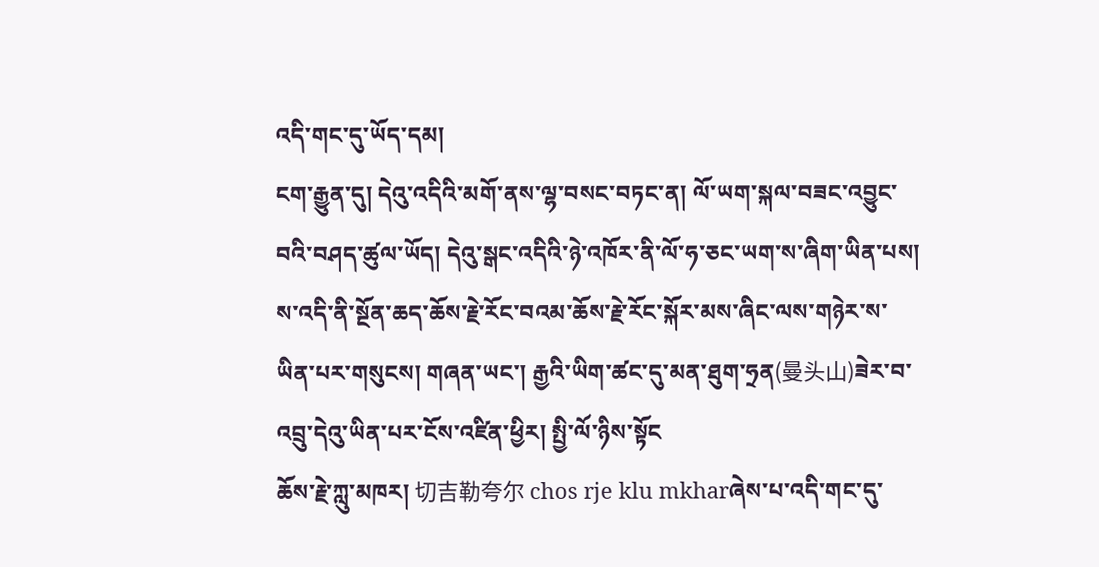འདི་གང་དུ་ཡོད་དམ།
ངག་རྒྱུན་དུ། དེའུ་འདིའི་མགོ་ནས་ལྷ་བསང་བཏང་ན། ལོ་ཡག་སྐལ་བཟང་འབྱུང་བའི་བཤད་ཚུལ་ཡོད། དེའུ་སྒང་འདིའི་ཉེ་འཁོར་ནི་ལོ་ཧ་ཅང་ཡག་ས་ཞིག་ཡིན་པས། ས་འདི་ནི་སྔོན་ཆད་ཆོས་རྗེ་རོང་བའམ་ཆོས་རྗེ་རོང་སྐོར་མས་ཞིང་ལས་གཉེར་ས་ཡིན་པར་གསུངས། གཞན་ཡང་། རྒྱའི་ཡིག་ཚང་དུ་མན་ཐུག་ཧྲན(曼头山)ཟེར་བ་འབྲུ་དེའུ་ཡིན་པར་ངོས་འཛིན་ཕྱིར། སྤྱི་ལོ་ཉིས་སྟོང
ཆོས་རྗེ་ཀླུ་མཁར། 切吉勒夸尔 chos rje klu mkharཞེས་པ་འདི་གང་དུ་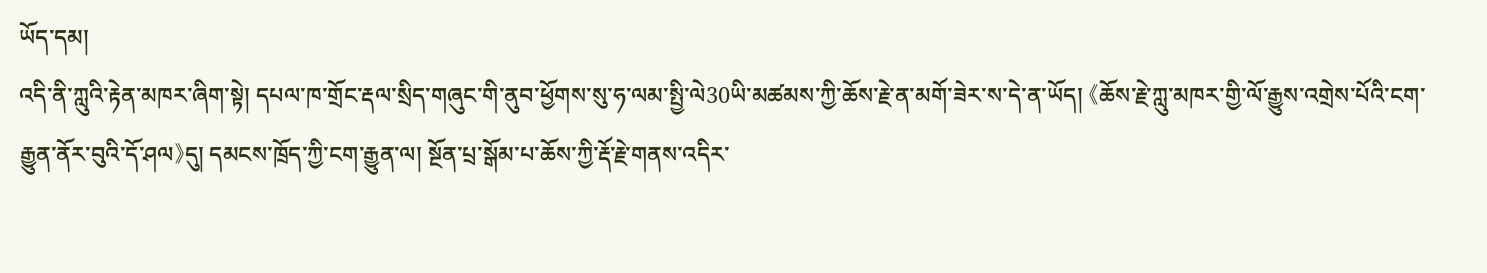ཡོད་དམ།
འདི་ནི་ཀླུའི་རྟེན་མཁར་ཞིག་སྟེ། དཔལ་ཁ་གྲོང་རྡལ་སྲིད་གཞུང་གི་ནུབ་ཕྱོགས་སུ་ཧ་ལམ་སྤྱི་ལེ30ཡི་མཚམས་ཀྱི་ཆོས་རྗེ་ན་མགོ་ཟེར་ས་དེ་ན་ཡོད། 《ཆོས་རྗེ་ཀླུ་མཁར་གྱི་ལོ་རྒྱུས་འགྲེས་པོའི་ངག་རྒྱུན་ནོར་བུའི་དོ་ཤལ》དུ། དམངས་ཁྲོད་ཀྱི་ངག་རྒྱུན་ལ། སྔོན་པྲ་སྒོམ་པ་ཆོས་ཀྱི་རྡོ་རྗེ་གནས་འདིར་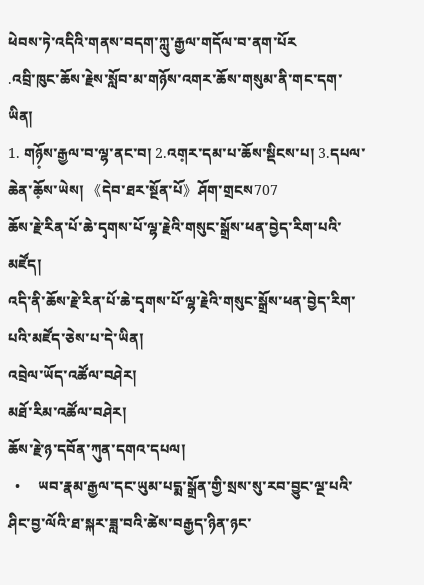ཕེབས་ཏེ་འདིའི་གནས་བདག་ཀླུ་རྒྱལ་གདོལ་བ་ནག་པོར
.འབྲི་ཁུང་ཆོས་རྗེས་སློབ་མ་གཉོས་འགར་ཆོས་གསུམ་ནི་གང་དག་ཡིན།
1. གཉོ༷ས་རྒྱལ་བ་ལྷ་ནང་བ། 2.འག༷ར་དམ་པ་ཆོས་སྡིངས་པ། 3.དཔལ་ཆེན་ཆོ༷ས་ཡེས། 《དེབ་ཐར་སྔོན་པོ》ཤོག་གྲངས707
ཆོས་རྗེ་རིན་པོ་ཆེ་དྭགས་པོ་ལྷ་རྗེའི་གསུང་སྒྲོས་ཕན་བྱེད་རིག་པའི་མཛོད།
འདི་ནི་ཆོས་རྗེ་རིན་པོ་ཆེ་དྭགས་པོ་ལྷ་རྗེའི་གསུང་སྒྲོས་ཕན་བྱེད་རིག་པའི་མཛོད་ཅེས་པ་དེ་ཡིན།
འབྲེལ་ཡོད་འཚོལ་བཤེར།
མཐོ་རིམ་འཚོལ་བཤེར།
ཆོས་རྗེ་ཉ་དབོན་ཀུན་དགའ་དཔལ།
  •     ཡབ་རྣམ་རྒྱལ་དང་ཡུམ་པདྨ་སྒྲོན་གྱི་སྲས་སུ་རབ་བྱུང་ལྔ་པའི་ཤིང་བྱ་ལོའི་ཐ་སྐར་ཟླ་བའི་ཚེས་བརྒྱད་ཉིན་ཉང་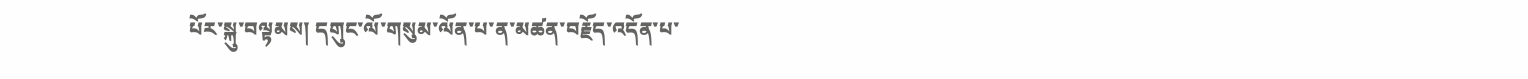པོར་སྐུ་བལྟམས། དགུང་ལོ་གསུམ་ལོན་པ་ན་མཚན་བརྗོད་འདོན་པ་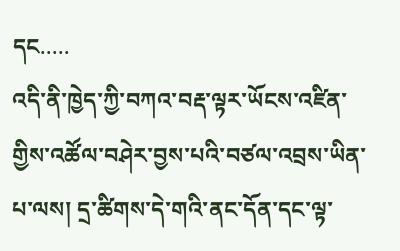དང.....
འདི་ནི་ཁྱེད་ཀྱི་བཀའ་བརྡ་ལྟར་ཡོངས་འཛིན་གྱིས་འཚོལ་བཤེར་བྱས་པའི་བཙལ་འབྲས་ཡིན་པ་ལས། དྲ་ཚིགས་དེ་གའི་ནང་དོན་དང་ལྟ་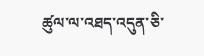ཚུལ་ལ་འཐད་འདུན་ཅི་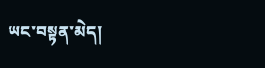ཡང་བསྟན་མེད།